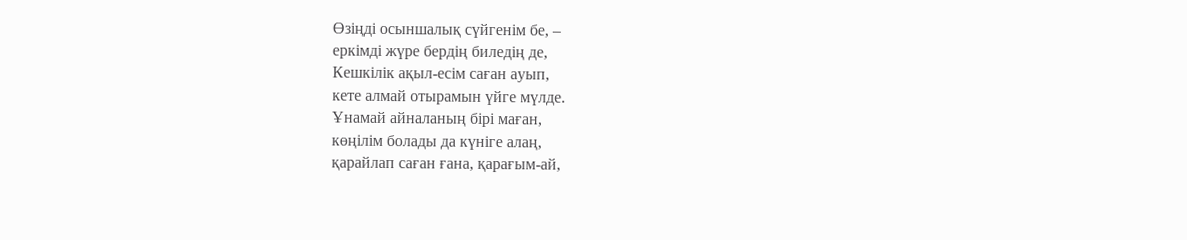Өзіңді осыншалық сүйгенім бе, –
еркімді жүре бердің биледің де,
Кешкілік ақыл-есім саған ауып,
кете алмай отырамын үйге мүлде.
Ұнамай айналаның бірі маған,
көңілім болады да күніге алаң,
қарайлап саған ғана, қарағым-ай,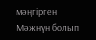мәңгірген Мәжнүн болып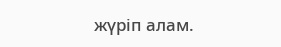жүріп алам.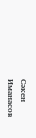Сәкен Иманасов